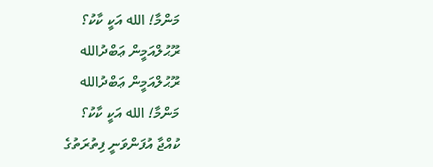މަންމާ! الله އަކީ ކާކު؟
ރޫޙުލްއަމީން ޢަބްދުالله
ރޫޙުލްއަމީން ޢަބްދުالله
މަންމާ! الله އަކީ ކާކު؟
ކުއްޖާ އުފަންވަނީ ފިތުރަތުގެ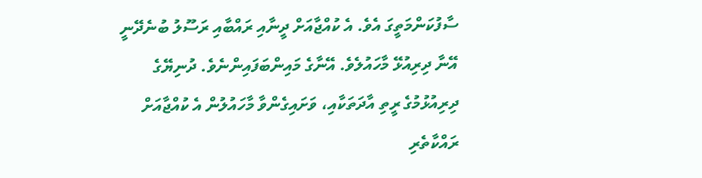ސާފުކަންމަތީގަ އެވެ. އެ ކުއްޖާއަށް ދީނާއި ރައްބާއި ރަސޫލު ބުނެދޭނީ އޭނާ ދިރިއުޅޭ މާހައުލެވެ. އޭނާގެ މައިންބަފައިންނެވެ. ދުނިޔޭގެ ދިރިއުޅުމުގެ ރީތި އާދަތަކާއި، ވަށައިގެންވާ މާހައުލުން އެ ކުއްޖާއަށް ރައްކާތެރި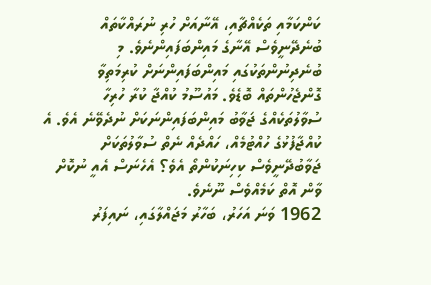ކަންކަމާއި ތަކެއްޗާއި، އޭނާއަށް ހުރި ނުރައްކާތައް ބުނެދޭނީވެސް އޭނާގެ މައިންބަފައިންނެވެ. މި ބުނެދިނުންތަކުގައި މައިންބަފައިންނަށް ކުރިމަތިވާ ގޮންޖެހުންތައް ބޮޑެވެ. މައުސޫމު ކުއްޖާ ކުރާ ހުރިހާ ސުވާލުތަކެއްގެ ޖަވާބު މައިންބަފައިންނަކަށް ނުދެވޭނެ އެވެ. އެ ކުއްޖާފުޅުގެ ހުއްޓުމެއް، ހައްދެއް ނެތް ސުވާލުތަކަށް ޖަވާބުދޭނީވެސް ކިހިނަކުންތޯ އެވެ؟ އެހެނަސް އެއީ ނުކޮށް ވާން އޮތް ކަމެއްވެސް ނޫނެވެ.
1962 ވަނަ އަހަރު، ބަހާރު މަޖައްލާގައި، ނައިފަރު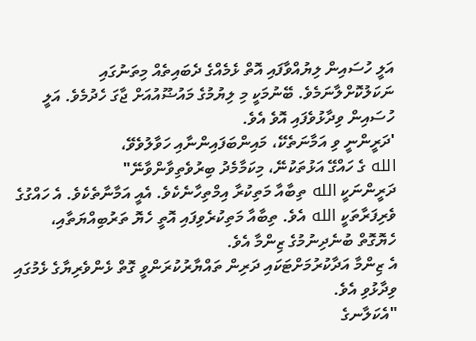އަލީ ހުސައިން ލިޔުއްވާފައި އޮތް ޅެމެއްގެ ދެބައިތެއް މިތަނުގައި ނަކަލުކޮށްލާނަމެވެ. ބޭނުމަކީ މި ލިޔުމުގެ މައުޟޫއުއަށް ޖާގަ ހެދުމެވެ. އަލީ ހުސައިން ވިދާޅުވެފައި އޮވެ އެވެ.
'ދަރީންނީ ވި އަމާނަތެކޭ، މައިންބަފައިންނާއި ހަވާލުވެވޭ،
الله ގެ ހައްގޭ އަޅުތަކުނޭ، މިކަމާމެދު ބިރުވެތިވާންވާނޭ"
ދަރީންނަކީ الله ތިބާއާ މަތިކުރާ އިމްތިހާނެކެވެ. އެއީ އަމާނާތެކެވެ. އެ ހައްގުގެ ވެރިފަރާތަކީ الله އެވެ. ތިބާއާ މަތިކުރެވިފައި އޮތީ ހެޔޮ ތަރުބިއްޔަތާއި، ހެޔޮގޮތް ބުނެދިނުމުގެ ޒިންމާ އެވެ.
އެ ޒިންމާ އަދާކުރުމަށްޓަކައި ދަރިން ތައްޔާރުކުރަންވީ ގޮތް ޅެންވެރިޔާގެ ޅެމުގައި ވިދާޅުވި އެވެ.
"އެކަލާނގެ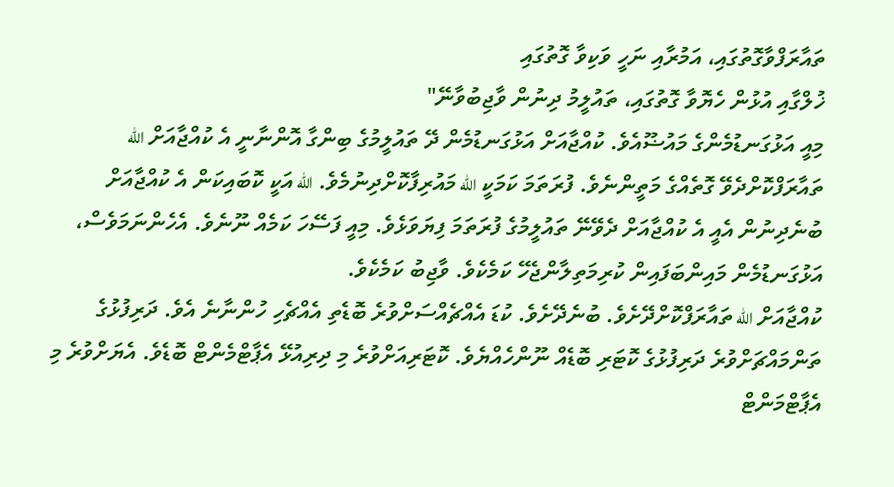ތައާރަފްވާގޮތުގައި، އަމުރާއި ނަހީ ވަކިވާ ގޮތުގައި
ޚުލްގާއި އުޅުން ހެޔޮވާ ގޮތުގައި، ތައުލީމު ދިނުން ވާޖިބުވާނޭ"
މިއީ އަޅުގަނޑުމެންގެ މައުޟޫއެވެ. ކުއްޖާއަށް އަޅުގަނޑުމެން ދޭ ތައުލީމުގެ ބިންގާ އޮންނާނީ އެ ކުއްޖާއަށް الله ތައާރަފްކޮށްދެވޭ ގޮތެއްގެ މަތީންނެވެ. ފުރަތަމަ ކަމަކީ الله މައުރިފާކޮށްދިނުމެވެ. الله އަކީ ކޮބައިކަން އެ ކުއްޖާއަށް ބުނެދިނުން އެއީ އެ ކުއްޖާއަށް ދެވޭނޭ ތައުލީމުގެ ފުރަތަމަ ފިޔަވަޅެވެ. މިއީ ފަސޭހަ ކަމެއް ނޫނެވެ. އެހެންނަމަވެސް، އަޅުގަނޑުމެން މައިންބަފައިން ކުރިމަތިލާންޖެހޭ ކަމެކެވެ. ވާޖިބު ކަމެކެވެ.
ކުއްޖާއަށް الله ތައާރަފްކޮށްދޭށެވެ. ބުނެދޭށެވެ. ކުޑަ އެއްޗެއްސަށްވުރެ ބޮޑެތި އެއްޗެހި ހުންނާނެ އެވެ. ދަރިފުޅުގެ ތަންމައްޗަށްވުރެ ދަރިފުޅުގެ ކޮޓަރި ބޮޑެއް ނޫންހެއްޔެވެ. ކޮޓަރިއަށްވުރެ މި ދިރިއުޅޭ އެޕާޓްމެންޓް ބޮޑެވެ. އެޔަށްވުރެ މި އެޕާޓްމަންޓް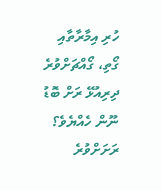ހުރި އިމާރާތާއި ގޯތި، ގޯއްޗަށްވުރެ ދިރިއުޅޭ ރަށް ބޮޑު ނޫން ހެއްޔެވެ؟ ރަށަށްވުރެ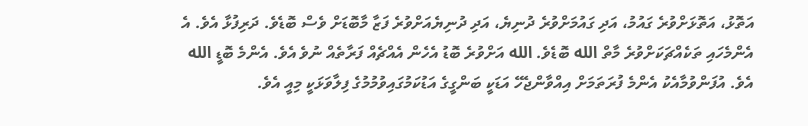އަތޮޅު، އަތޮޅަށްވުރެ ގައުމު، އަދި ގައުމަށްވުރެ ދުނިޔެ، އަދި ދުނިޔެއަށްވުރެ ފަޒާ މާބޮޑަށް ވެސް ބޮޑެވެ. ދަރިފުޅާ އެވެ. އެ އެންމެހައި ތަކެއްޗަކަށްވުރެ މާތް الله ބޮޑެވެ. الله އަށްވުރެ ބޮޑު އެހެން އެއްޗެއް ފަރާތެއް ނުވެ އެވެ. އެންމެ ބޮޑީ الله އެވެ. އުފަންވުމާއެކު އެންމެ ފުރަތަމަށް އިއްވާންޖެހޭ އަޑަކީ ބަންގީގެ އަޑުކަމުގައިވުމުމުގެ ފިލާވަޅަކީ މިއީ އެވެ.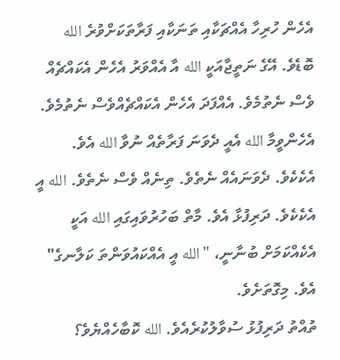އެހެން ހުރިހާ އެއްޗަކާއި ތަނަކާއި ފަރާތަކަށްވުރެ الله ބޮޑެވެ. އޭގެ ނަތީޖާއަކީ الله އާ އެއްވަރު އެހެން އެކައްޗެއް ވެސް ނެތުމެވެ. އެއްފަދަ އެހެން އެކައްޗެއްވެސް ނެތުމެވެ. އެހެންވީމާ الله އެއީ ދެވަނަ ފަރާތެއް ނުވާ الله އެވެ. އެކެކެވެ. ދެވަނައެއް ނެތެވެ. ތިނެއް ވެސް ނެތެވެ. الله އީ އެކެކެވެ. ދަރިފުޅާ އެވެ. މާތް ބަހުރުވައިގައި الله އަކީ އެކެއްކަމަށް ބުނާނީ، "الله އީ އެއްކައުވަންތަ ކަލާނގެ" އެވެ. މިގޮތަށެވެ.
ތުއްތު ދަރިފުޅު ސުވާލުކުރެއެވެ. الله ކޮބާހެއްޔެވެ؟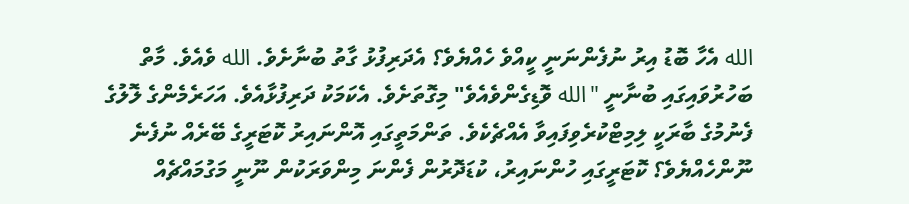الله އެހާ ބޮޑު އިރު ނުފެންނަނީ ކީއްވެ ހެއްޔެވެ؟ އެދަރިފުޅު ގާތު ބުނާށެވެ. الله ވެއެވެ. މާތް ބަހުރުވައިގައި ބުނާނީ "الله ވޮޑިގެންވެއެވެ" މިގޮތަށެވެ. އެކަމަކު ދަރިފުޅާއެވެ. އަހަރެމެންގެ ލޮލުގެ ފެނުމުގެ ބާރަކީ ލިމިޓްކުރެވިފައިވާ އެއްޗެކެވެ. ތަންމަތީގައި އޮންނައިރު ކޮޓަރީގެ ބޭރެއް ނުފެނެ ނޫންހެއްޔެވެ؟ ކޮޓަރީގައި ހުންނައިރު، ކުޑަދޮރުން ފެންނަ މިންވަރަކުން ނޫނީ މަގުމައްޗެއް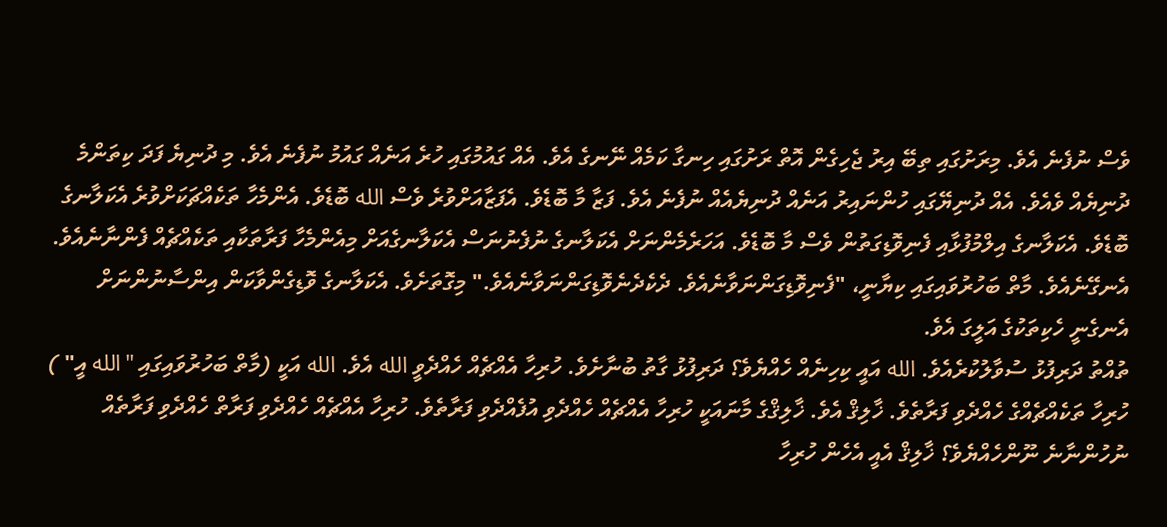ވެސް ނުފެނެ އެވެ. މިރަށުގައި ތިބޭ އިރު ޖެހިގެން އޮތް ރަށުގައި ހިނގާ ކަމެއް ނޭނގެ އެވެ. އެއް ގައުމުގައި ހުރެ އަނެއް ގައުމު ނުފެނެ އެވެ. މި ދުނިޔެ ފަދަ ކިތަންމެ ދުނިޔެއް ވެއެވެ. އެއް ދުނިޔޭގައި ހުންނައިރު އަނެއް ދުނިޔެއެއް ނުފެނެ އެވެ. ފަޒާ މާ ބޮޑެވެ. އެފަޒާއަށްވުރެ ވެސް الله ބޮޑެވެ. އެންމެހާ ތަކެއްޗަކަށްވުރެ އެކަލާނގެ ބޮޑެވެ. އެކަލާނގެ އިލްމުފުޅާއި ފެނިވޮޑިގަތުން ވެސް މާ ބޮޑެވެ. އަހަރެމެންނަށް އެކަލާނގެ ނުފެނުނަސް އެކަލާނގެއަށް މިއެންމެހާ ފަރާތަކާއި ތަކެއްޗެއް ފެންނާނެއެވެ. އެނގޭނެއެވެ. މާތް ބަހުރުވައިގައި ކިޔާނީ، "ފެނިވޮޑިގަންނަވާނެއެވެ. ދެކެދެނެވޮޑިގަންނަވާނެއެވެ." މިގޮތަށެވެ. އެކަލާނގެ ވޮޑިގެންވާކަން އިންސާނުންނަށް އެނގެނީ ހެކިތަކުގެ އަލީގަ އެވެ.
ތުއްތު ދަރިފުޅު ސުވާލުކުރެއެވެ. الله އައީ ކިހިނެއް ހެއްޔެވެ؟ ދަރިފުޅު ގާތު ބުނާށެވެ. ހުރިހާ އެއްޗެއް ހެއްދެވީ الله އެވެ. الله އަކީ (މާތް ބަހުރުވައިގައި "الله އީ" ) ހުރިހާ ތަކެއްޗެއްގެ ހެއްދެވި ފަރާތެވެ. ޚާލިޤް އެވެ. ޚާލިޤްގެ މާނައަކީ ހުރިހާ އެއްޗެއް ހެއްދެވި އުފެއްދެވި ފަރާތެވެ. ހުރިހާ އެއްޗެއް ހެއްދެވި ފަރާތް ހެއްދެވި ފަރާތެއް ނުހުންނާނެ ނޫންހެއްޔެވެ؟ ޚާލިޤް އެއީ އެހެން ހުރިހާ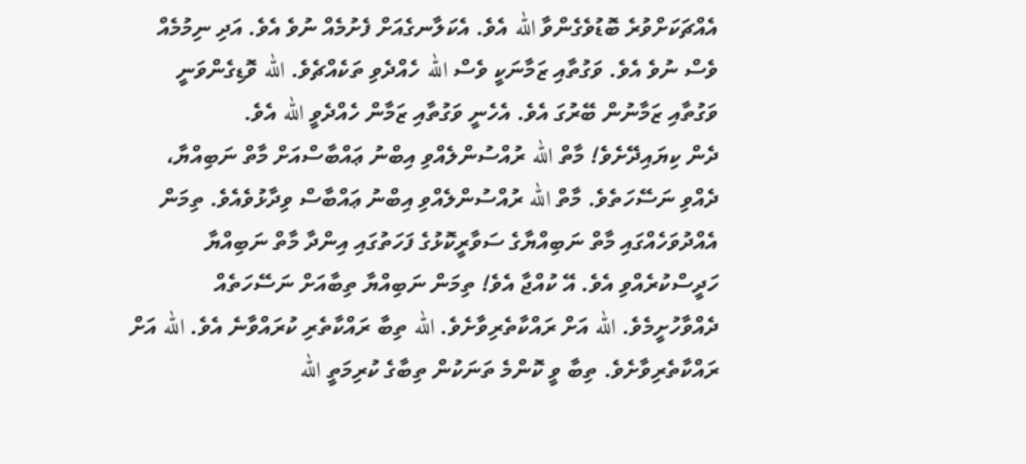އެއްޗަކަށްވުރެ ބޮޑުވެގެންވާ الله އެވެ. އެކަލާނގެއަށް ފެށުމެއް ނުވެ އެވެ. އަދި ނިމުމެއް ވެސް ނުވެ އެވެ. ވަގުތާއި ޒަމާނަކީ ވެސް الله ހެއްދެވި ތަކެއްޗެވެ. الله ވޮޑިގެންވަނީ ވަގުތާއި ޒަމާނުން ބޭރުގަ އެވެ. އެހެނީ ވަގުތާއި ޒަމާން ހެއްދެވީ الله އެވެ.
ދެން ކިޔައިދޭށެވެ! މާތް الله ރުއްސުންލެއްވި އިބްނު ޢައްބާސްއަށް މާތް ނަބިއްޔާ، ދެއްވި ނަސޭހަތެވެ. މާތް الله ރުއްސުންލެއްވި އިބްނު ޢައްބާސް ވިދާޅުވެއެވެ. ތިމަން އެއްދުވަހެއްގައި މާތް ނަބިއްޔާގެ ސަވާރީކޮޅުގެ ފަހަތުގައި އިންދާ މާތް ނަބިއްޔާ ހަދީސްކުރެއްވި އެވެ. އޭ ކުއްޖާ އެވެ! ތިމަން ނަބިއްޔާ ތިބާއަށް ނަސޭހަތެއް ދެއްވާހުށީމެވެ. الله އަށް ރައްކާތެރިވާށެވެ. الله ތިބާ ރައްކާތެރި ކުރައްވާނެ އެވެ. الله އަށް ރައްކާތެރިވާށެވެ. ތިބާ ވީ ކޮންމެ ތަނަކުން ތިބާގެ ކުރިމަތީ الله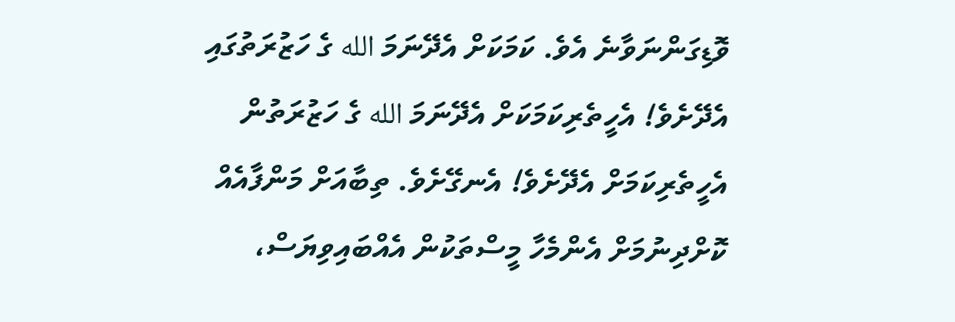ވޮޑިގަންނަވާނެ އެވެ. ކަމަކަށް އެދޭނަމަ الله ގެ ހަޒުރަތުގައި އެދޭށެވެ! އެހީތެރިކަމަކަށް އެދޭނަމަ الله ގެ ހަޒުރަތުން އެހީތެރިކަމަށް އެދޭށެވެ! އެނގޭށެވެ. ތިބާއަށް މަންފާއެއް ކޮށްދިނުމަށް އެންމެހާ މީސްތަކުން އެއްބައިވިޔަސް،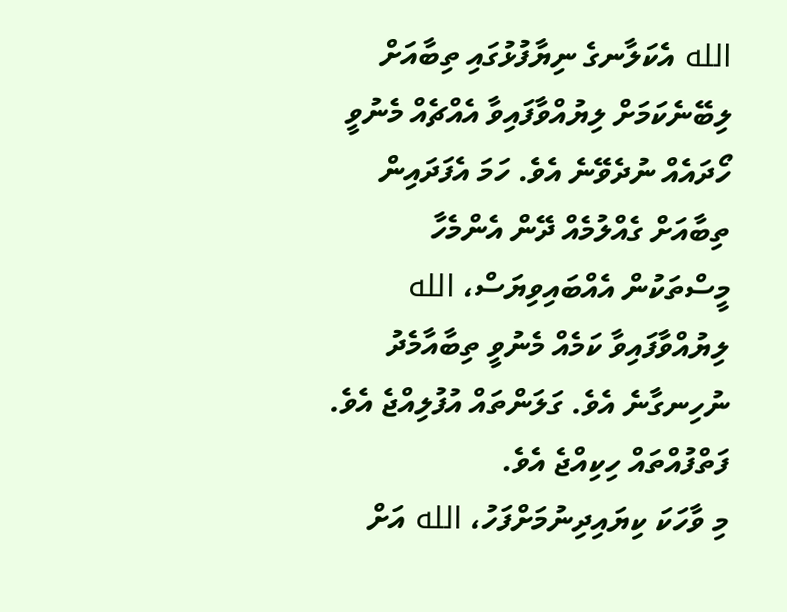الله އެކަލާނގެ ނިޔާފުޅުގައި ތިބާއަށް ލިބޭނެކަމަށް ލިޔުއްވާފައިވާ އެއްޗެއް މެނުވީ ހޯދައެއް ނުދެވޭނެ އެވެ. ހަމަ އެފަދައިން ތިބާއަށް ގެއްލުމެއް ދޭން އެންމެހާ މީސްތަކުން އެއްބައިވިޔަސް، الله ލިޔުއްވާފައިވާ ކަމެއް މެނުވީ ތިބާއާމެދު ނުހިނގާނެ އެވެ. ގަލަންތައް އުފުލިއްޖެ އެވެ. ފަތްފުއްތައް ހިކިއްޖެ އެވެ.
މި ވާހަކަ ކިޔައިދިނުމަށްފަހު، الله އަށް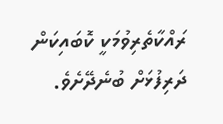ރައްކާތެރިވުމަކީ ކޮބައިކަން ދަރިފުޅަށް ބުނެދޭށެވެ.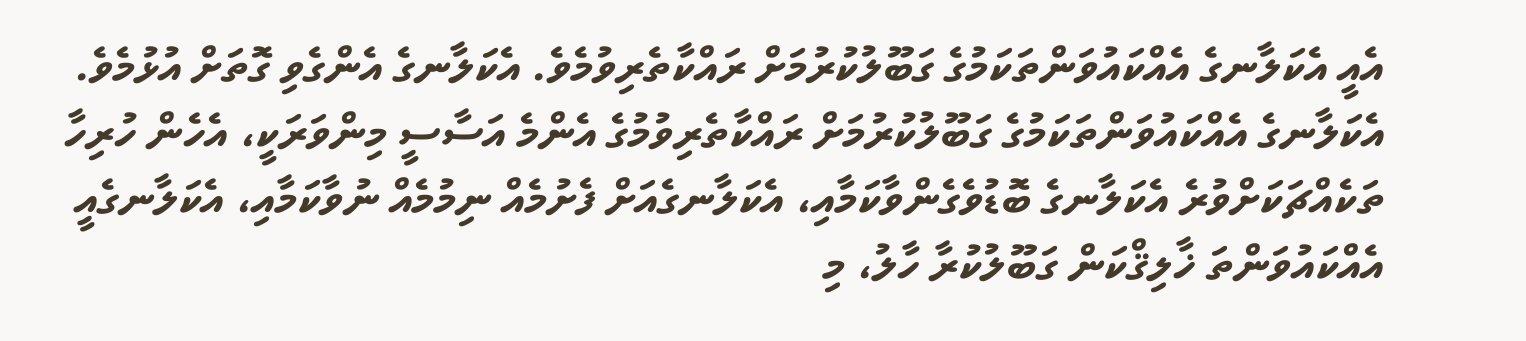އެއީ އެކަލާނގެ އެއްކައުވަންތަކަމުގެ ގަބޫލުކުރުމަށް ރައްކާތެރިވުމެވެ. އެކަލާނގެ އެންގެވި ގޮތަށް އުޅުމެވެ. އެކަލާނގެ އެއްކައުވަންތަކަމުގެ ގަބޫލުކުރުމަށް ރައްކާތެރިވުމުގެ އެންމެ އަސާސީ މިންވަރަކީ، އެހެން ހުރިހާ ތަކެއްޗަކަށްވުރެ އެކަލާނގެ ބޮޑުވެގެންވާކަމާއި، އެކަލާނގެއަށް ފެށުމެއް ނިމުމެއް ނުވާކަމާއި، އެކަލާނގެއީ އެއްކައުވަންތަ ޚާލިޤްކަން ގަބޫލުކުރާ ހާލު، މި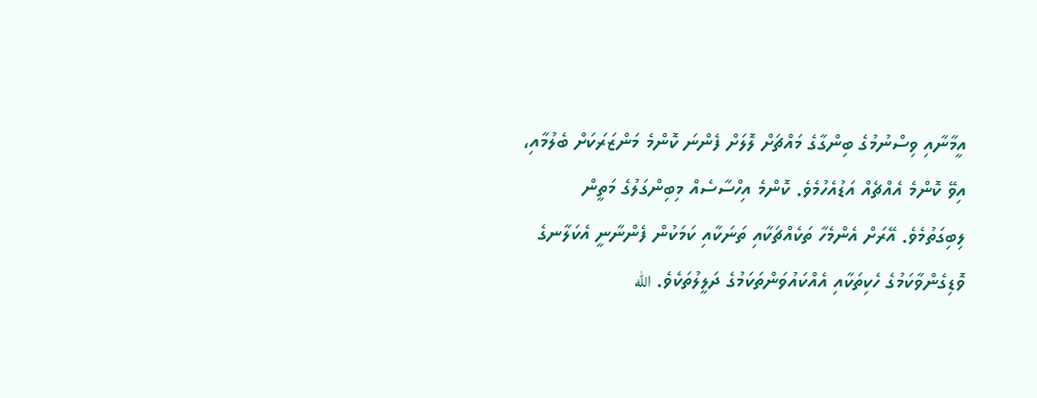އީމާނާއި ވިސްނުމުގެ ބިންގާގެ މައްޗަށް ލޮލަށް ފެންނަ ކޮންމެ މަންޒަރަކަށް ބެލުމާއި، އިވޭ ކޮންމެ އެއްޗެއް އަޑުއެހުމެވެ. ކޮންމެ އިހްސާސެއް މިބިންގަލުގެ މަތީން ލިބިގަތުމެވެ. އޭރަށް އެންމެހާ ތަކެއްޗަކާއި ތަނަކާއި ކަމަކުން ފެންނާނީ އެކަލާނގެ ވޮޑިގެންވާކަމުގެ ހެކިތަކާއި އެއްކައުވަންތަކަމުގެ ދަލީލުތަކެވެ. الله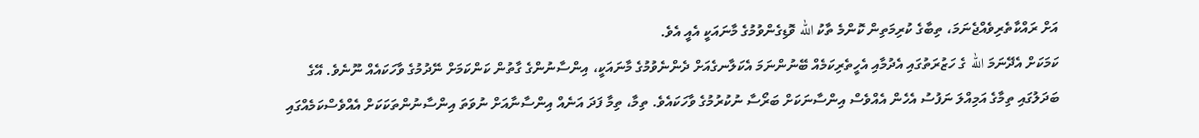އަށް ރައްކާތެރިވެއްޖެނަމަ، ތިބާގެ ކުރިމަތިން ކޮންމެ ތާކު الله ވޮޑިގެންވުމުގެ މާނައަކީ އެއީ އެވެ.
ކަމަކަށް އެދޭނަމަ الله ގެ ހަޒުރަތުގައި އެދުމާއި އެހީތެރިކަމެއް ބޭނުންނަމަ އެކަލާނގެއަށް ދެންނެވުމުގެ މާނައަކީ، އިންސާނުންގެ ގާތުން ކަންކަމަށް ނޭދުމުގެ ވާހަކައެއް ނޫނެވެ. އޭގެ ބަދަލުގައި ތިމާގެ އަމިއްލަ ނަފުސު އެހެން އެއްވެސް އިންސާނަކަށް ބަރޯސާ ނުކުރުމުގެ ވާހަކައެވެ. ތިމާ، ތިމާ ފަދަ އަނެއް އިންސާނާއަށް ނުވަތަ އިންސާނުންތަކަކަށް އެއްވެސްކަމެއްގައި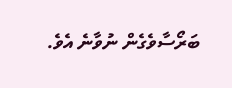ބަރޯސާވެގެން ނުވާނެ އެވެ.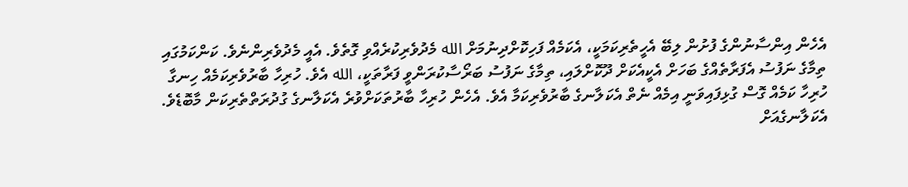އެހެން އިންސާނުންގެ ފުށުން ލިބޭ އެހީތެރިކަމަކީ، އެކަމެއް ފަހިކޮށްދިނުމަށް الله މެދުވެރިކުރެއްވި ގޮތެވެ. އެއީ މެދުވެރިންނެވެ. ކަންކަމުގައި ތިމާގެ ނަފުސު އެފަރާތެއްގެ ބަހަށް އެކީއެކަށް ދޫކޮށްލައި، ތިމާގެ ނަފުސު ބަރޯސާކުރަންވީ ފަރާތަކީ، الله އެވެ. ހުރިހާ ބާރުވެރިކަމެއް ހިނގާ ހުރިހާ ކަމެއް ގޮސް ގުޅިފައިވަނީ އިމެއް ނެތް އެކަލާނގެ ބާރުވެރިކަމާ އެވެ. އެހެން ހުރިހާ ބާރުތަކަށްވުރެ އެކަލާނގެ ގުދުރަތްތެރިކަން މާބޮޑެވެ. އެކަލާނގެއަށް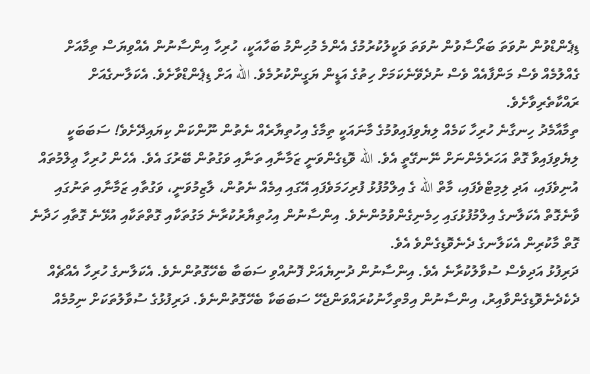ޑިޕެންޑްވުން ނުވަތަ ބަރޯސާވުން ނުވަތަ ވަކީލުކުރުމުގެ އެންމެ މުހިންމު ބަހާއަކީ، ހުރިހާ އިންސާނުން އެއްވިޔަސް ތިމާއަށް ގެއްލުމެއް ވެސް މަންފާއެއް ވެސް ނުދެވޭނެކަމަށް ހިތުގެ އަޑީން ޔަގީންކުރުމެވެ. الله އަށް ޑިޕެންޑްވާށެވެ. އެކަލާނގެއަށް ރައްކާތެރިވާށެވެ.
ތިމާއާމެދު ހިނގާނެ ހުރިހާ ކަމެއް ލިޔެވިފައިވުމުގެ މާނައަކީ ތިމާގެ އިހުތިޔާރެއް ނެތުން ނޫންކަން ކިޔައިދޭށެވެ! ސަބަބަކީ ލިޔެވިފައިވާ ގޮތް އަހަރެމެންނަށް ނޭނގޭތީ އެވެ. الله ވޮޑިގެންވަނީ ޒަމާނާއި ތަނާއި ވަގުތުން ބޭރުގަ އެވެ. އެހެން ހުރިހާ ޢިލްމުތައް އުނިވެފައި، އަދި ލިމިޓްވެފައި، މާތް الله ގެ އިލްމުފުޅު ފުރިހަމަވެފައި އޭގައި އިމެއް ނެތުން، ލާޒިމުވަނީ، ވަގުތާއި ޒަމާނާއި ތަނުގައި ވާނެގޮތް އެކަލާނގެ އިލްމުފުޅުގައި ހިމެނިގެންވުމުންނެވެ. އިންސާނުން އިހުތިޔާރުކުރާނެ މަގުތަކާއި ގޮތްތަކާއި އުޅޭނެ ގޮތާއި ހަދާނެ ގޮތް މާކުރިން އެކަލާނގެ ދެނެވޮޑިގެންވެ އެވެ.
ދަރިފުޅު އަދިވެސް ސުވާލުކުރާނެ އެވެ. އިންސާނުން ދުނިޔެއަށް ފޮނުއްވި ސަބަބާ ބެހޭގޮތުންނެވެ. އެކަލާނގެ ހުރިހާ އެއްޗެއް ދެކެދެނެވޮޑިގެންވާއިރު، އިންސާނުން އިމްތިހާނުކުރައްވަންޖެހޭ ސަބަބަކާ ބެހޭގޮތުންނެވެ. ދަރިފުޅުގެ ސުވާލުތަކަށް ނިމުމެއް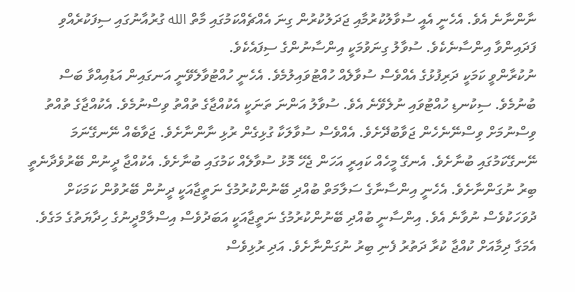ނާންނާނެ އެވެ. އެހެނީ އެއީ ސުވާލުކުރުމާއި ޖަދަލުކުރުން ގިނަ އެއްޗެއްކަމުގައި މާތް الله ގުރުއާނުގައި ސިފަކުރެއްވި ފަދައިންވާ އިންސާނެކެވެ. ސުވާލު ގިނަވުމަކީ އިންސާނުންގެ ސިފައެކެވެ.
ނުކުރާންވީ ކަމަކީ ދަރިފުޅުގެ އެއްވެސް ސުވާލެއް ހުއްޓުވައިލުމެވެ. އެހެނީ ހުއްޓުވާލެވޭނީ އަނގައިން އަޑުއިއްވާ ބަސް ބުނުމެވެ. ސިކުނޑި ހުއްޓުވައި ނުލެވޭނެ އެވެ. ސުވާލު އަންނަ ތަނަކީ އެކުއްޖާގެ ތުއްތު ވިސްނުމެވެ. އެކުއްޖާގެ ތުއްތު ވިސްނުމަށް ވިސްނޭނެހެން ޖަވާބުދޭށެވެ. އެއްވެސް ސުވާލަކާ ގުޅިގެން ރުޅި ނާންނާށެވެ. ޖަވާބެއް ނޭނގޭނަމަ ނޭނގޭކަމުގައި ބުނާށެވެ. އެނގޭ މީހެއް ކައިރީ އަހަން ޖެހޭ މޮޅު ސުވާލެއް ކަމުގައި ބުނާށެވެ. އެކުއްޖާ ދީނުން ބޭރުވެދާނެތީ ބިރު ނުގަންނާށެވެ. އެހެނީ އިންސާނާގެ ސަލާމަތް ބުއްދި ބޭނުންކުރުމުގެ ނަތީޖާއަކީ ދީނުން ބޭރުވުން ކަމަކަށް ދުވަހަކުވެސް ނުވާނެ އެވެ. އިންސާނީ ބުއްދި ބޭނުންކުރުމުގެ ނަތީޖާއަކީ އަބަދުވެސް އިސްލާމްދީނުގެ ހިދާޔަތުގެ މަގެވެ. އެމަގާ ދިމާއަށް ކުއްޖާ ކުރާ ދަތުރު ފެނި ބިރު ނުގަންނާށެވެ. އަދި ރުޅިވެސް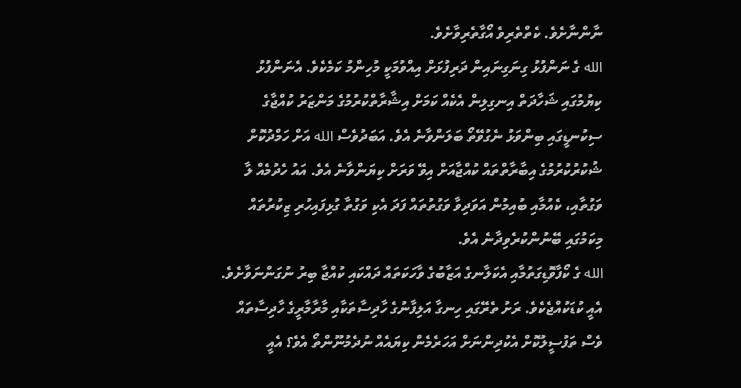ނާންނާށެވެ. ކެތްތެރިވެ އޯގާތެރިވާށެވެ.
الله ގެ ނަންފުޅު ގިނަގިނައިން ދަރިފުޅަށް އިއްވުމަކީ މުހިންމު ކަމެކެވެ. އެނަންފުޅު ކިޔުމުގައި ޝަހާދަތް އިނގިލިން އެކެއް ކަމަށް އިޝާރާތްކުރުމުގެ މަންޒަރު ކުއްޖާގެ ސިކުނޑީގައި ބިންވަޅު ނެގުވޭތޯ ބަލަންވާނެ އެވެ. އަބަދުވެސް الله އަށް ހަމްދުކޮށް ޝުކުރުކުރުމުގެ އިބާރާތްތައް ކުއްޖާއަށް އިވޭ ވަރަށް ކިޔަންވާނެ އެވެ. އައު ހެދުމެއް ލާ ވަގުތާއި، ކެއުމާއި ބުއިމުން އަވަދިވާ ވަގުތުތައް ފަދަ އެކި ވަގުތާ ގުޅިފައިހުރި ޒިކުރުތައް މިކަމުގައި ބޭނުންކުރެވިދާނެ އެވެ.
الله ގެ ކޯފާވޮޑިގަތުމާއި އެކަލާނގެ އަޒާބުގެ ވާހަކަތައް ދައްކައި ކުއްޖާ ބިރު ނުގަންނަވާށެވެ. އެއީ ކުޑަކުއްޖެކެވެ. ރަށު ތެރޭގައި ހިނގާ އަލިފާނުގެ ހާދިސާތަކާއި މާރާމާރީގެ ހާދިސާތައް ވެސް ތަފުސީލުކޮށް އެކުދިންނަށް އަހަރެމެން ކިޔައެއް ނުދެމުނޫންތޯ އެވެ؟ އެއީ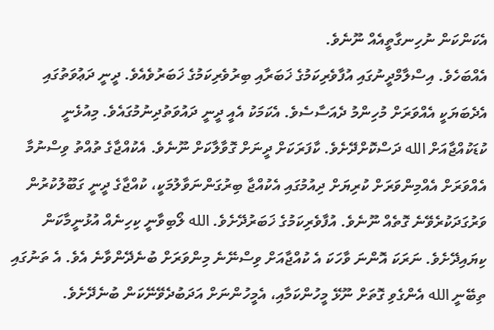އެކަންކަން ނުހިނގާތީއެއް ނޫނެވެ.
އެއްބަހެވެ. އިސްލާމްދީނުގައި އުފާވެރިކަމުގެ ޚަބަރާއި ބިރުވެރިކަމުގެ ޚަބަރުވެއެވެ. ދީނީ ދަޢުވަތުގައި އެދެބަޔަކީ އެއްވަރަށް މުހިންމު ދެއަސާސެވެ. އެކަމަކު އެއީ ދީނީ ދައުވަތުދިނުމުގައެވެ. މިއުޅެނީ ކުޑަކުއްޖާއަށް الله ދަސްކޮށްދޭށެވެ. ކާފަރަކަށް ދީނަށް ގޮވާލާކަށް ނޫނެވެ. އެކުއްޖާގެ ތުއްތު ވިސްނުމާ އެއްވަރަށް އެއްމިންވަރަށް ކުރިޔަށް ދިއުމުގައި އެކުއްޖާ ބިރުގަންނަވާލުމަކީ، ކުއްޖާގެ ދީނީ ގަބޫލުކުރުން ވަރުގަދަކުރެވޭނެ ގޮތެއް ނޫނެވެ. އުފާވެރިކަމުގެ ޚަބަރުދޭށެވެ. الله ލޯބިވާނީ ކިހިނެއް އުޅުނީމާކަން ކިޔައިދޭށެވެ. ނަރަކަ އޮންނަ ވާހަކަ އެ ކުއްޖާއަށް ވިސްނޭނެ މިންވަރަށް ބުނެދޭންވާނެ އެވެ. އެ ތަނުގައި ތިބޭނީ الله އެންގެވި ގޮތަށް ނޫޅޭ މީހުންކަމާއި، އެމީހުންނަށް އަދަބުދެވޭނޭކަން ބުނެދޭށެވެ.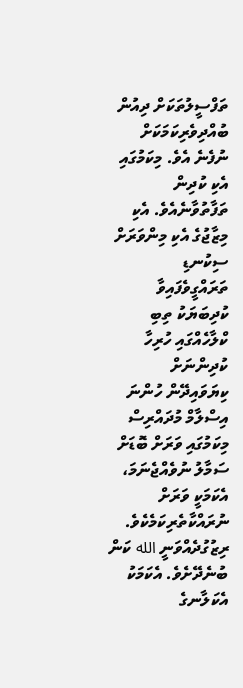ތަފްސީލުތަކަށް ދިއުން ބުއްދިވެރިކަމަކަށް ނުފެނެ އެވެ. މިކަމުގައި އެކި ކުދިން ތަފާތުވާނެއެވެ. އެކި މިޒާޖުގެ އެކި މިންވަރަށް ސިކުނޑި ތަރައްގީވެފައިވާ ކުދިބަޔަކު ތިބި ކްލާހެއްގައި ހުރިހާ ކުދިންނަށް ކިޔަވައިދޭން ހުންނަ އިސްލާމް މުދައްރިސް މިކަމުގައި ވަރަށް ބޮޑަށް ސަމާލު ނުވެއްޖެނަމަ، އެކަމަކީ ވަރަށް ނުރައްކާތެރިކަމެކެވެ.
ރިޒުގުދެއްވަނީ الله ކަން ބުނެދޭށެވެ. އެކަމަކު އެކަލާނގެ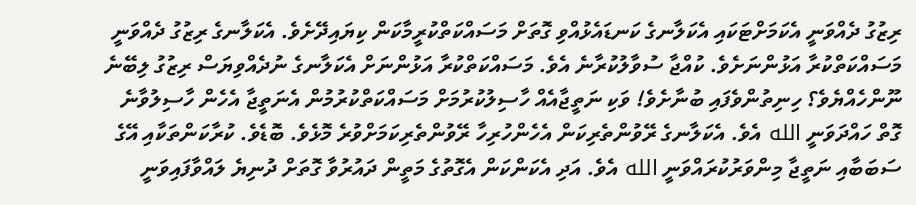ރިޒުގު ދެއްވަނީ އެކަމަށްޓަކައި އެކަލާނގެ ކަނޑައެޅުއްވި ގޮތަށް މަސައްކަތްކުރީމާކަން ކިޔައިދޭށެވެ. އެކަލާނގެ ރިޒުގު ދެއްވަނީ މަސައްކަތްކުރާ އަޅުންނަށެވެ. ކުއްޖާ ސުވާލުކުރާނެ އެވެ. މަސައްކަތްކުރާ އަޅުންނަށް އެކަލާނގެ ނުދެއްވިޔަސް ރިޒުގު ލިބޭނެ ނޫންހެއްޔެވެ؟ ހިނިތުންވެފައި ބުނާށެވެ! ވަކި ނަތީޖާއެއް ހާސިލުކުރުމަށް މަސައްކަތްކުރުމުން އެނަތީޖާ އެހެން ހާސިލުވާނެ ގޮތް ހައްދަވަނީ الله އެވެ. އެކަލާނގެ ރޭވުންތެރިކަން އެހެންހުރިހާ ރޭވުންތެރިކަމަށްވުރެ މޮޅެވެ. ބޮޑެވެ. ކުރާކަންތަކާއި އޭގެ ސަބަބާއި ނަތީޖާ މިންވަރުކުރައްވަނީ الله އެވެ. އަދި އެކަންކަން އެގޮތުގެ މަތީން ދައުރުވާ ގޮތަށް ދުނިޔެ ލައްވާފައިވަނީ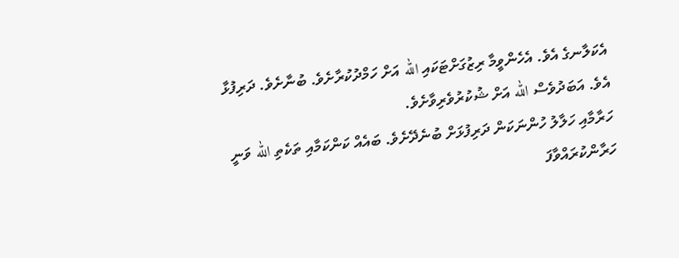އެކަލާނގެ އެވެ. އެހެންވީމާ ރިޒުގަށްޓަކައި الله އަށް ހަމްދުކުރާށެވެ. ބުނާށެވެ. ދަރިފުޅާ އެވެ. އަބަދުވެސް الله އަށް ޝުކުރުވެރިވާށެވެ.
ހަރާމާއި ހަލާލު ހުންނަކަން ދަރިފުޅަށް ބުނެދޭށެވެ. ބައެއް ކަންކަމާއި ތަކެތި الله ވަނީ ހަރާންކުރައްވާފަ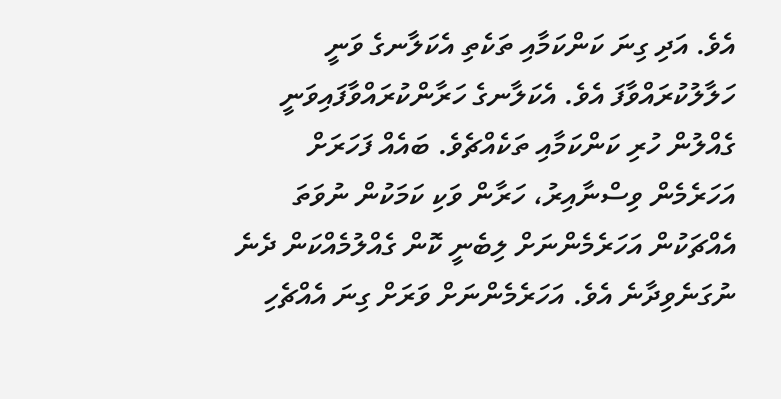އެވެ. އަދި ގިނަ ކަންކަމާއި ތަކެތި އެކަލާނގެ ވަނީ ހަލާލުކުރައްވާފަ އެވެ. އެކަލާނގެ ހަރާންކުރައްވާފައިވަނީ ގެއްލުން ހުރި ކަންކަމާއި ތަކެއްޗެވެ. ބައެއް ފަހަރަށް އަހަރެމެން ވިސްނާއިރު، ހަރާން ވަކި ކަމަކުން ނުވަތަ އެއްޗަކުން އަހަރެމެންނަށް ލިބެނީ ކޮން ގެއްލުމެއްކަން ދެނެ ނުގަނެވިދާނެ އެވެ. އަހަރެމެންނަށް ވަރަށް ގިނަ އެއްޗެހި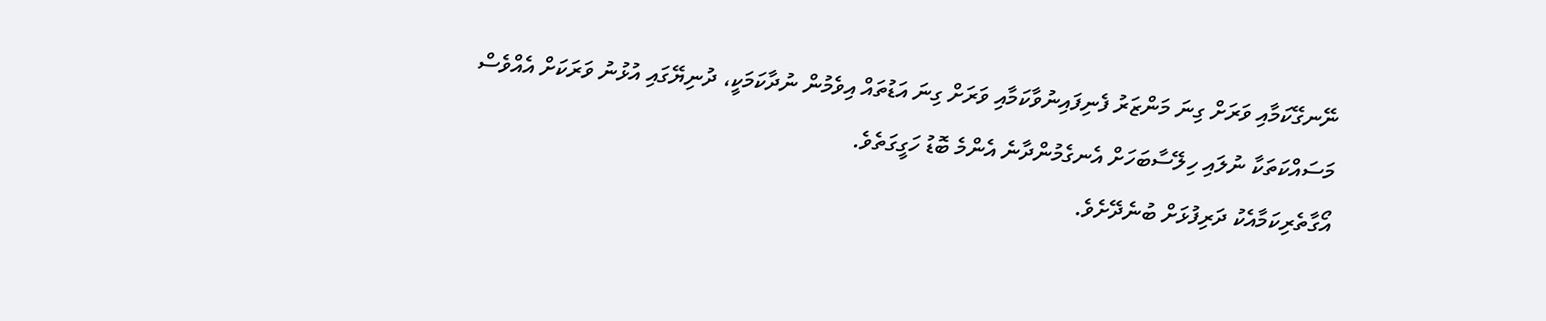ނޭނގޭކަމާއި ވަރަށް ގިނަ މަންޒަރު ފެނިފައިނުވާކަމާއި ވަރަށް ގިނަ އަޑުތައް އިވެމުން ނުދާކަމަކީ، ދުނިޔޭގައި އުޅުނު ވަރަކަށް އެއްވެސް މަސައްކަތަކާ ނުލައި ހިލޭސާބަހަށް އެނގެމުންދާނެ އެންމެ ބޮޑު ހަގީގަތެވެ.
އޯގާތެރިކަމާއެކު ދަރިފުޅަށް ބުނެދޭށެވެ.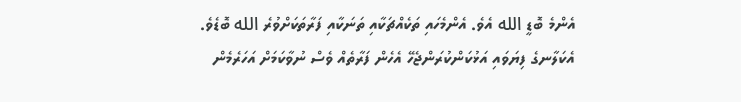އެންމެ ބޮޑީ الله އެވެ. އެންމެހައި ތަކެއްޗަކާއި ތަނަކާއި ފަރާތަކަށްވުރެ الله ބޮޑެވެ. އެކަލާނގެ ފިޔަވައި އަޅުކަންކުރަންޖެހޭ އެހެން ފަރާތެއް ވެސް ނުވާކަމަށް އަހަރެމެން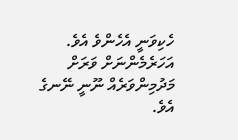ހެކިވަނީ އެހެންވެ އެވެ. އަހަރެމެންނަށް ވަރަށް މަދުމިންވަރެއް ނޫނީ ނޭނގެ އެވެ.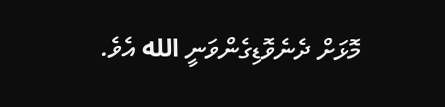މޮޅަށް ދެނެވޮޑިގެންވަނީ الله އެވެ.